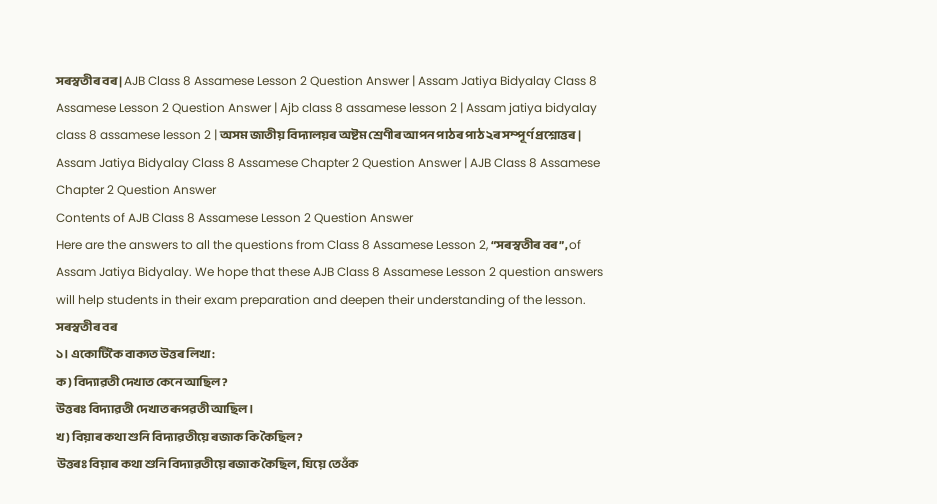সৰস্বতীৰ বৰ | AJB Class 8 Assamese Lesson 2 Question Answer | Assam Jatiya Bidyalay Class 8 Assamese Lesson 2 Question Answer | Ajb class 8 assamese lesson 2 | Assam jatiya bidyalay class 8 assamese lesson 2 | অসম জাতীয় বিদ্যালয়ৰ অষ্টম শ্ৰেণীৰ আপন পাঠৰ পাঠ ২ৰ সম্পূৰ্ণ প্ৰশ্নোত্তৰ | Assam Jatiya Bidyalay Class 8 Assamese Chapter 2 Question Answer | AJB Class 8 Assamese Chapter 2 Question Answer
Contents of AJB Class 8 Assamese Lesson 2 Question Answer
Here are the answers to all the questions from Class 8 Assamese Lesson 2, “সৰস্বতীৰ বৰ”, of Assam Jatiya Bidyalay. We hope that these AJB Class 8 Assamese Lesson 2 question answers will help students in their exam preparation and deepen their understanding of the lesson.
সৰস্বতীৰ বৰ
১। একোটিকৈ বাক্যত উত্তৰ লিখা:
ক) বিদ্যাৱতী দেখাত কেনে আছিল?
উত্তৰঃ বিদ্যাৱতী দেখাত ৰূপৱতী আছিল।
খ) বিয়াৰ কথা শুনি বিদ্যাৱতীয়ে ৰজাক কি কৈছিল?
উত্তৰঃ বিয়াৰ কথা শুনি বিদ্যাৱতীয়ে ৰজাক কৈছিল, যিয়ে তেওঁক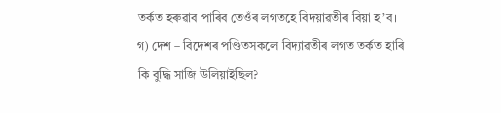তৰ্কত হৰুৱাব পাৰিব তেওঁৰ লগতহে বিদয়াৱতীৰ বিয়া হ’ব।
গ) দেশ – বিদেশৰ পণ্ডিতসকলে বিদ্যাৱতীৰ লগত তৰ্কত হাৰি কি বুদ্ধি সাজি উলিয়াইছিল?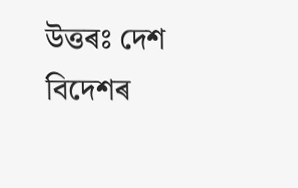উত্তৰঃ দেশ বিদেশৰ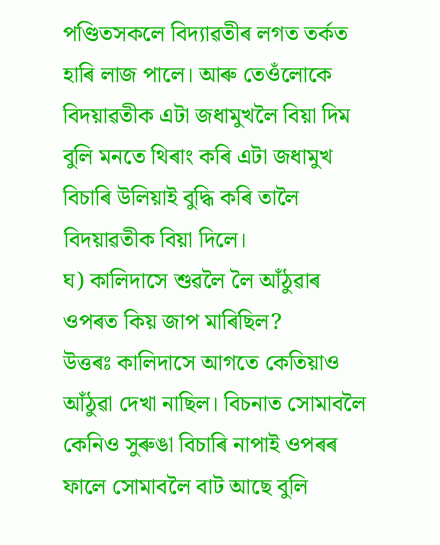পণ্ডিতসকলে বিদ্যাৱতীৰ লগত তৰ্কত হাৰি লাজ পালে। আৰু তেওঁলোকে বিদয়াৱতীক এটা জধামুখলৈ বিয়া দিম বুলি মনতে থিৰাং কৰি এটা জধামুখ বিচাৰি উলিয়াই বুদ্ধি কৰি তালৈ বিদয়াৱতীক বিয়া দিলে।
ঘ) কালিদাসে শুৱলৈ লৈ আঁঠুৱাৰ ওপৰত কিয় জাপ মাৰিছিল?
উত্তৰঃ কালিদাসে আগতে কেতিয়াও আঁঠুৱা দেখা নাছিল। বিচনাত সোমাবলৈ কেনিও সুৰুঙা বিচাৰি নাপাই ওপৰৰ ফালে সোমাবলৈ বাট আছে বুলি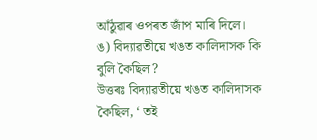আঁঠুৱাৰ ওপৰত জাঁপ মাৰি দিলে।
ঙ) বিদ্যাৱতীয়ে খঙত কালিদাসক কি বুলি কৈছিল?
উত্তৰঃ বিদ্যাৱতীয়ে খঙত কালিদাসক কৈছিল, ‘ তই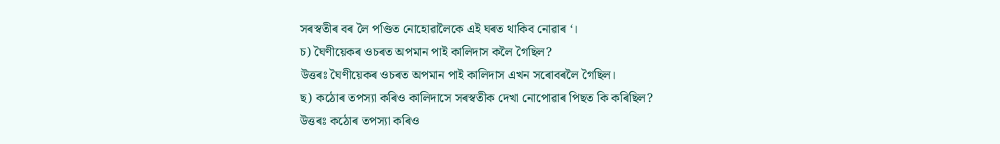সৰস্বতীৰ বৰ লৈ পণ্ডিত নোহোৱালৈকে এই ঘৰত থাকিব নোৱাৰ ‘।
চ) ঘৈণীয়েকৰ ওচৰত অপমান পাই কালিদাস কলৈ গৈছিল?
উত্তৰঃ ঘৈণীয়েকৰ ওচৰত অপমান পাই কালিদাস এখন সৰোবৰলৈ গৈছিল।
ছ) কঠোৰ তপস্যা কৰিও কালিদাসে সৰস্বতীক দেখা নোপোৱাৰ পিছত কি কৰিছিল?
উত্তৰঃ কঠোৰ তপস্যা কৰিও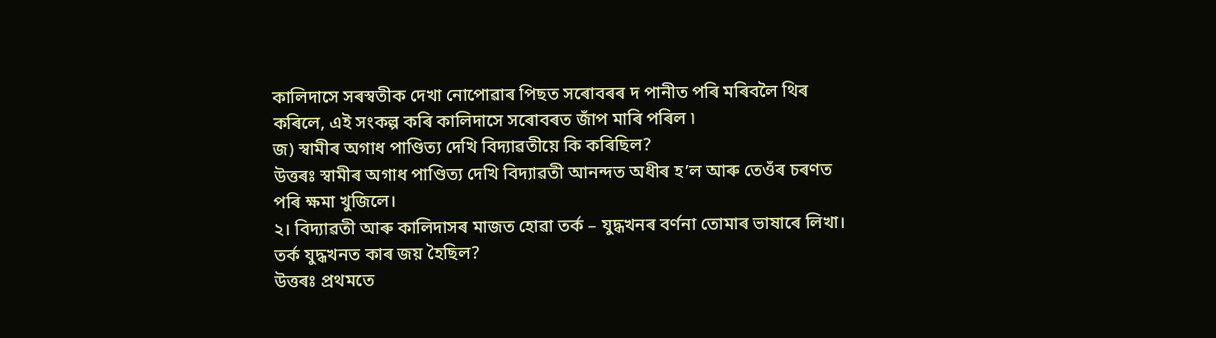কালিদাসে সৰস্বতীক দেখা নোপোৱাৰ পিছত সৰোবৰৰ দ পানীত পৰি মৰিবলৈ থিৰ কৰিলে, এই সংকল্প কৰি কালিদাসে সৰোবৰত জাঁপ মাৰি পৰিল ৷
জ) স্বামীৰ অগাধ পাণ্ডিত্য দেখি বিদ্যাৱতীয়ে কি কৰিছিল?
উত্তৰঃ স্বামীৰ অগাধ পাণ্ডিত্য দেখি বিদ্যাৱতী আনন্দত অধীৰ হ’ল আৰু তেওঁৰ চৰণত পৰি ক্ষমা খুজিলে।
২। বিদ্যাৱতী আৰু কালিদাসৰ মাজত হোৱা তৰ্ক – যুদ্ধখনৰ বৰ্ণনা তোমাৰ ভাষাৰে লিখা। তৰ্ক যুদ্ধখনত কাৰ জয় হৈছিল?
উত্তৰঃ প্ৰথমতে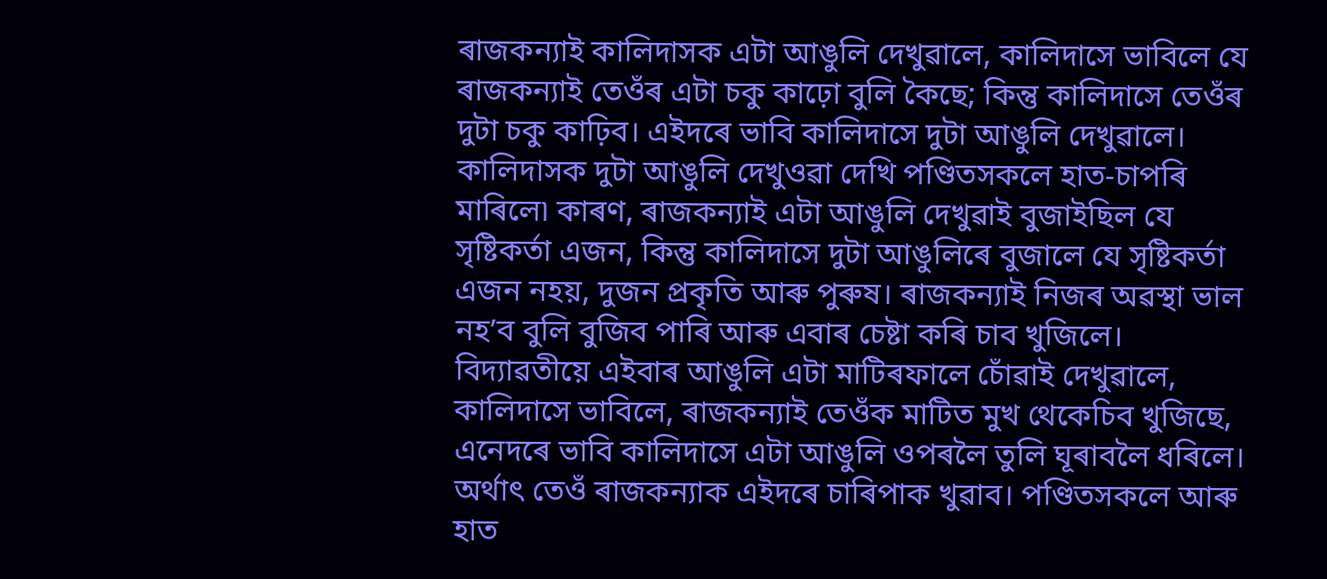ৰাজকন্যাই কালিদাসক এটা আঙুলি দেখুৱালে, কালিদাসে ভাবিলে যে ৰাজকন্যাই তেওঁৰ এটা চকু কাঢ়ো বুলি কৈছে; কিন্তু কালিদাসে তেওঁৰ দুটা চকু কাঢ়িব। এইদৰে ভাবি কালিদাসে দুটা আঙুলি দেখুৱালে। কালিদাসক দুটা আঙুলি দেখুওৱা দেখি পণ্ডিতসকলে হাত-চাপৰি মাৰিলে৷ কাৰণ, ৰাজকন্যাই এটা আঙুলি দেখুৱাই বুজাইছিল যে সৃষ্টিকর্তা এজন, কিন্তু কালিদাসে দুটা আঙুলিৰে বুজালে যে সৃষ্টিকর্তা এজন নহয়, দুজন প্রকৃতি আৰু পুৰুষ। ৰাজকন্যাই নিজৰ অৱস্থা ভাল নহ’ব বুলি বুজিব পাৰি আৰু এবাৰ চেষ্টা কৰি চাব খুজিলে। বিদ্যাৱতীয়ে এইবাৰ আঙুলি এটা মাটিৰফালে চোঁৱাই দেখুৱালে, কালিদাসে ভাবিলে, ৰাজকন্যাই তেওঁক মাটিত মুখ থেকেচিব খুজিছে, এনেদৰে ভাবি কালিদাসে এটা আঙুলি ওপৰলৈ তুলি ঘূৰাবলৈ ধৰিলে। অৰ্থাৎ তেওঁ ৰাজকন্যাক এইদৰে চাৰিপাক খুৱাব। পণ্ডিতসকলে আৰু হাত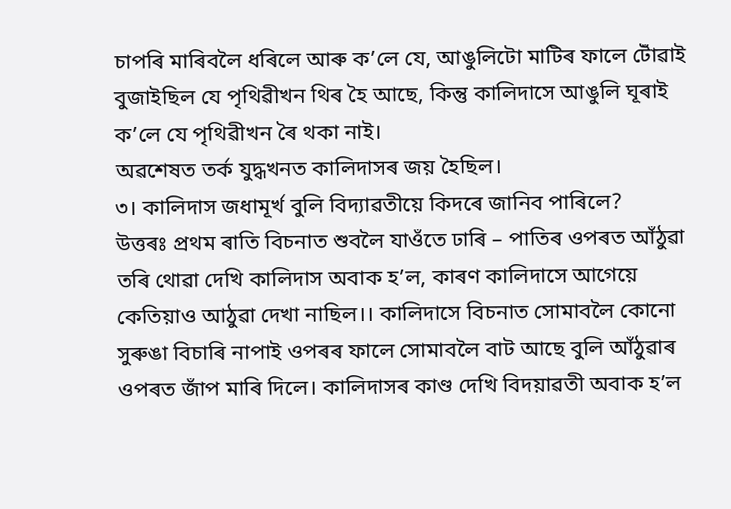চাপৰি মাৰিবলৈ ধৰিলে আৰু ক’লে যে, আঙুলিটো মাটিৰ ফালে টোঁৱাই বুজাইছিল যে পৃথিৱীখন থিৰ হৈ আছে, কিন্তু কালিদাসে আঙুলি ঘূৰাই ক’লে যে পৃথিৱীখন ৰৈ থকা নাই।
অৱশেষত তৰ্ক যুদ্ধখনত কালিদাসৰ জয় হৈছিল।
৩। কালিদাস জধামূর্খ বুলি বিদ্যাৱতীয়ে কিদৰে জানিব পাৰিলে?
উত্তৰঃ প্ৰথম ৰাতি বিচনাত শুবলৈ যাওঁতে ঢাৰি – পাতিৰ ওপৰত আঁঠুৱা তৰি থোৱা দেখি কালিদাস অবাক হ’ল, কাৰণ কালিদাসে আগেয়ে কেতিয়াও আঠুৱা দেখা নাছিল।। কালিদাসে বিচনাত সোমাবলৈ কোনো সুৰুঙা বিচাৰি নাপাই ওপৰৰ ফালে সোমাবলৈ বাট আছে বুলি আঁঠুৱাৰ ওপৰত জাঁপ মাৰি দিলে। কালিদাসৰ কাণ্ড দেখি বিদয়াৱতী অবাক হ’ল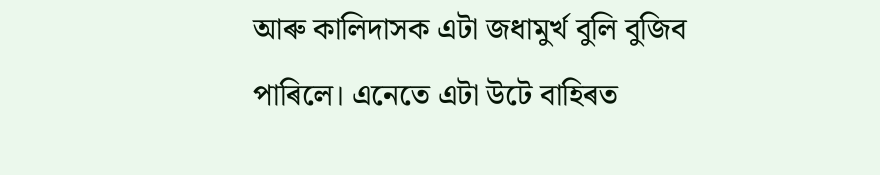আৰু কালিদাসক এটা জধামুর্খ বুলি বুজিব পাৰিলে। এনেতে এটা উটে বাহিৰত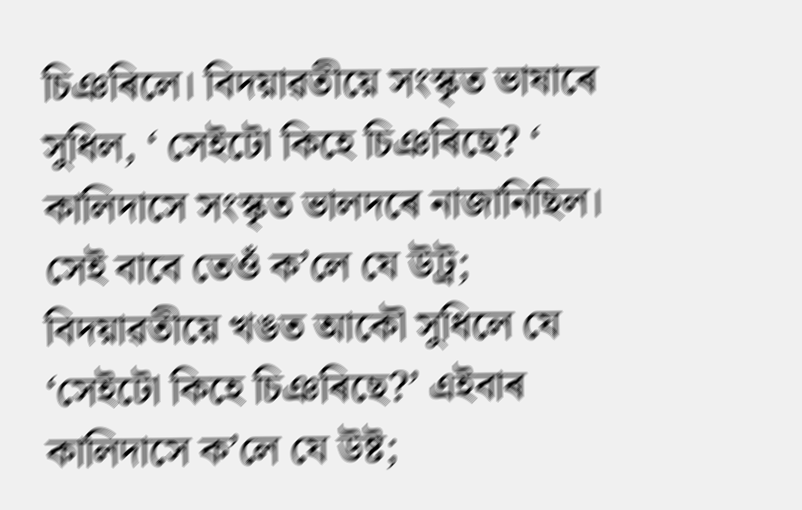চিঞৰিলে। বিদয়াৱতীয়ে সংস্কৃত ভাষাৰে সুধিল, ‘ সেইটো কিহে চিঞৰিছে? ‘ কালিদাসে সংস্কৃত ভালদৰে নাজানিছিল। সেই বাবে তেওঁ ক’লে যে উট্র; বিদয়াৱতীয়ে খঙত আকৌ সুধিলে যে ‘সেইটো কিহে চিঞৰিছে?’ এইবাৰ কালিদাসে ক’লে যে উষ্ট;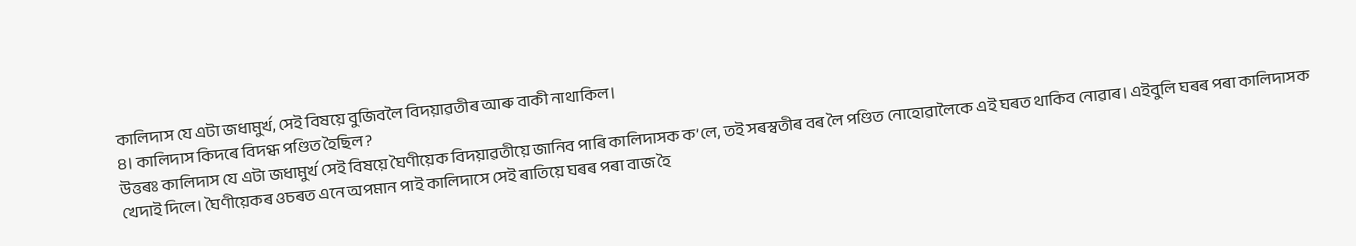কালিদাস যে এটা জধামুর্খ, সেই বিষয়ে বুজিবলৈ বিদয়াৱতীৰ আৰু বাকী নাথাকিল।
৪। কালিদাস কিদৰে বিদগ্ধ পণ্ডিত হৈছিল?
উত্তৰঃ কালিদাস যে এটা জধামুর্খ সেই বিষয়ে ঘৈণীয়েক বিদয়াৱতীয়ে জানিব পাৰি কালিদাসক ক’লে, তই সৰস্বতীৰ বৰ লৈ পণ্ডিত নোহোৱালৈকে এই ঘৰত থাকিব নোৱাৰ। এইবুলি ঘৰৰ পৰা কালিদাসক খেদাই দিলে। ঘৈণীয়েকৰ ওচৰত এনে অপমান পাই কালিদাসে সেই ৰাতিয়ে ঘৰৰ পৰা বাজ হৈ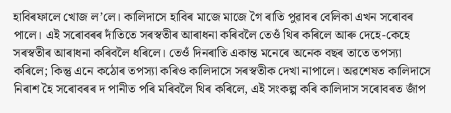হাবিৰফালে খোজ ল’লে। কালিদাসে হাবিৰ মাজে মাজে গৈ ৰাতি পুৱাবৰ বেলিকা এখন সৰোবৰ পালে। এই সৰোবৰৰ দাঁতিতে সৰস্বতীৰ আৰাধনা কৰিবলৈ তেওঁ থিৰ কৰিলে আৰু দেহে-কেহে সৰস্বতীৰ আৰাধনা কৰিবলৈ ধৰিলে। তেওঁ দিনৰাতি একান্ত মনেৰে অনেক বছৰ তাতে তপস্যা কৰিলে; কিন্তু এনে কঠোৰ তপস্যা কৰিও কালিদাসে সৰস্বতীক দেখা নাপালে। অৱশেষত কালিদাসে নিৰাশ হৈ সৰোবৰৰ দ পানীত পৰি মৰিবলৈ থিৰ কৰিলে, এই সংকল্প কৰি কালিদাস সৰোবৰত জাঁপ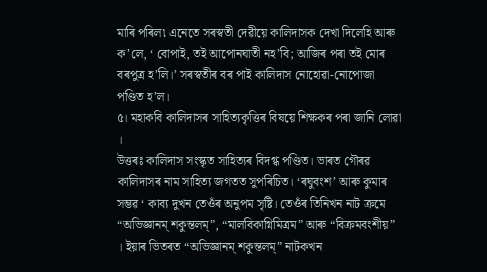মাৰি পৰিল৷ এনেতে সৰস্বতী দেৱীয়ে কালিদাসক দেখা দিলেহি আৰু ক’লে, ‘ বোপাই, তই আপোনঘাতী নহ’বি; আজিৰ পৰা তই মোৰ বৰপুত্ৰ হ’লি।’ সৰস্বতীৰ বৰ পাই কালিদাস নোহোৱা-নোপোজা পণ্ডিত হ’ল।
৫। মহাকবি কালিদাসৰ সাহিত্যকৃত্তিৰ বিষয়ে শিক্ষকৰ পৰা জানি লোৱা ।
উত্তৰঃ কালিদাস সংস্কৃত সাহিত্যৰ বিদগ্ধ পণ্ডিত। ভাৰত গৌৰৱ কালিদাসৰ নাম সাহিত্য জগতত সুপৰিচিত। ‘ৰঘুবংশ’ আৰু কুমাৰ সম্ভৱ ‘ কাব্য দুখন তেওঁৰ অনুপম সৃষ্টি। তেওঁৰ তিনিখন নাট ক্রমে “অভিজ্ঞানম্ শকুন্তলম্”, “মালবিকাগ্নিমিত্রম” আৰু “বিক্ৰমবংশীয়” । ইয়াৰ ভিতৰত “অভিজ্ঞানম্ শকুন্তলম্” নাটকখন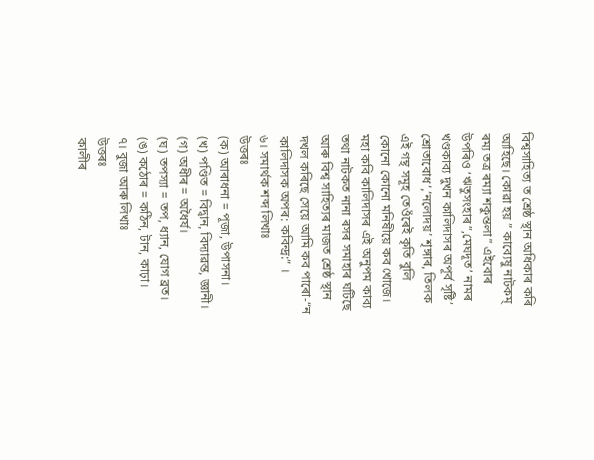বিশ্বসাহিত্য ত শ্রেষ্ঠ স্থান অধিকাৰ কৰি আহিছে। কোৱা হয় ” কাব্যেষু নাটকম্ ৰম্য তত্ৰ ৰম্যা শকুন্তলা” এইবোৰ উপৰিও ‘ঋতুসংহাৰ”,মেঘদূত’ নামৰ খণ্ডকাব্য দুখন কালিদাসৰ অপূৰ্ব সৃষ্টি’ শ্ৰোতাবোধ’,’নলোদয়’ শৃঙ্গাৰ, তিলক এই গন্থ সমূহ তেওঁৰেই কৃতি বুলি কোনো কোনো মনিষীয়ে কব খোজে। মহা কবি কালিদাসৰ এই অনুপম কাব্য তথা নাটকত নানা ৰসৰ সমাহাৰ ঘটিছে আৰু বিশ্ব সাহিত্যৰ মাজত শ্রেষ্ঠ স্থান দখল কৰিছে সেয়ে আমি কব পাৰো-“ন কালিদাসক অপৰ: কবিন্দ্ৰ:” ।
৬। সমার্থক শব্দ লিখাঃ
উত্তৰঃ
(ক) আৰাধনা = পূজা, উপাসনা।
(খ) পণ্ডিত = বিদ্বান, বিদ্যাৱন্ত, জ্ঞানী।
(গ) অধীৰ = অধৈর্য।
(ঘ) তপস্যা = তপ, ধ্যান, যোগ ব্ৰত।
(ঙ) কঠোৰ = কঠিন, টান, কাঢ়া।
৭। বুজা আৰু লিখাঃ
উত্তৰঃ
কালীৰ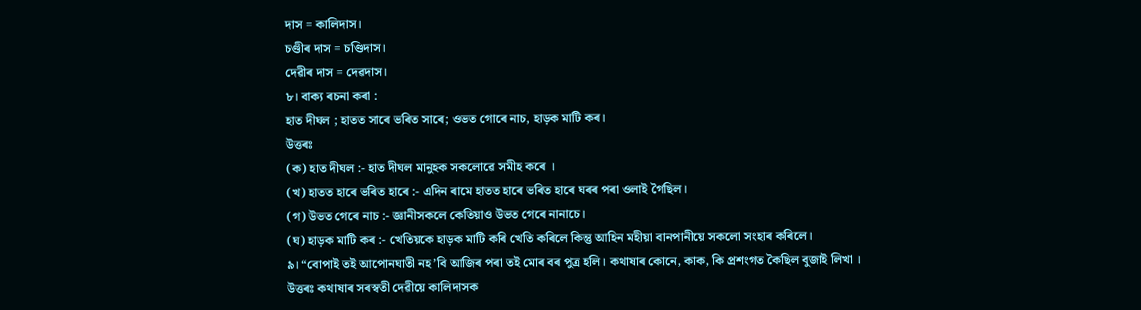দাস = কালিদাস।
চণ্ডীৰ দাস = চণ্ডিদাস।
দেৱীৰ দাস = দেৱদাস।
৮। বাক্য ৰচনা কৰা :
হাত দীঘল ; হাতত সাৰে ভৰিত সাৰে; ওভত গোৰে নাচ, হাড়ক মাটি কৰ।
উত্তৰঃ
(ক) হাত দীঘল :- হাত দীঘল মানুহক সকলোৱে সমীহ কৰে ।
(খ) হাতত হাৰে ভৰিত হাৰে :- এদিন ৰামে হাতত হাৰে ভৰিত হাৰে ঘৰৰ পৰা ওলাই গৈছিল।
(গ) উভত গেৰে নাচ :- জ্ঞানীসকলে কেতিয়াও উভত গেৰে নানাচে।
(ঘ) হাড়ক মাটি কৰ :- খেতিয়কে হাড়ক মাটি কৰি খেতি কৰিলে কিন্তু আহিন মহীয়া বানপানীয়ে সকলো সংহাৰ কৰিলে।
৯। “বোপাই তই আপোনঘাতী নহ’বি আজিৰ পৰা তই মোৰ বৰ পুত্ৰ হলি। কথাষাৰ কোনে, কাক, কি প্রশংগত কৈছিল বুজাই লিখা ।
উত্তৰঃ কথাষাৰ সৰস্বতী দেৱীয়ে কালিদাসক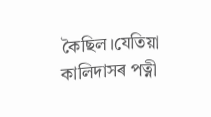কৈছিল।যেতিয়া কালিদাসৰ পত্নী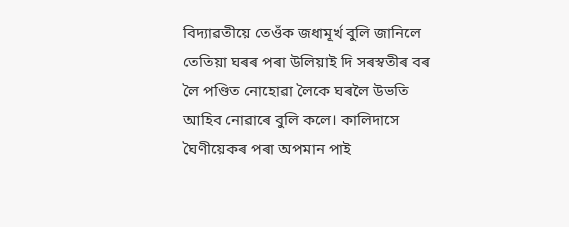বিদ্যাৱতীয়ে তেওঁক জধামূৰ্খ বুলি জানিলে তেতিয়া ঘৰৰ পৰা উলিয়াই দি সৰস্বতীৰ বৰ লৈ পণ্ডিত নোহোৱা লৈকে ঘৰলৈ উভতি আহিব নোৱাৰে বুলি কলে। কালিদাসে ঘৈণীয়েকৰ পৰা অপমান পাই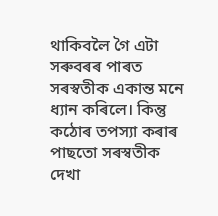থাকিবলৈ গৈ এটা সৰুবৰৰ পাৰত সৰস্বতীক একান্ত মনে ধ্যান কৰিলে। কিন্তু কঠোৰ তপস্যা কৰাৰ পাছতো সৰস্বতীক দেখা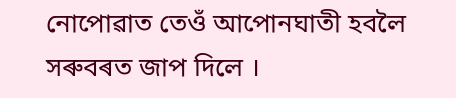নোপোৱাত তেওঁ আপোনঘাতী হবলৈ সৰুবৰত জাপ দিলে ।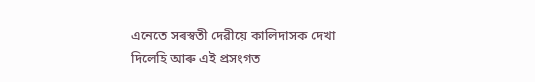এনেতে সৰস্বতী দেৱীয়ে কালিদাসক দেখা দিলেহি আৰু এই প্ৰসংগত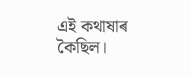এই কথাষাৰ কৈছিল।